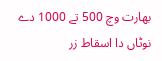بھارت وچ 500 تے 1000 دے نوٹاں دا اسقاط زر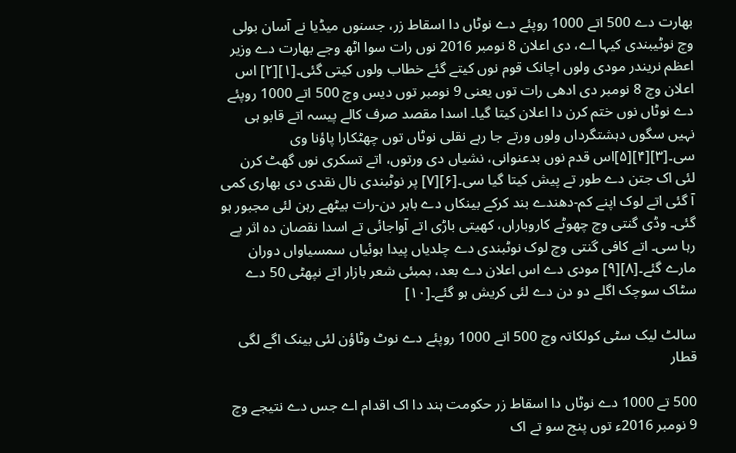بھارت دے 500 اتے 1000 روپئے دے نوٹاں دا اسقاط زر، جسنوں میڈیا نے آسان بولی وچ نوٹیبندی کیہا اے، دی اعلان 8 نومبر 2016 نوں رات سوا اٹھ وجے بھارت دے وزیر اعظم نریندر مودی ولوں اچانک قوم نوں کیتے گئے خطاب ولوں کیتی گئی۔[۱][۲] اس اعلان وچ 8 نومبر دی ادھی رات توں یعنی 9 نومبر توں دیس وچ 500 اتے 1000 روپئے دے نوٹاں نوں ختم کرن دا اعلان کیتا گیا۔ اسدا مقصد صرف کالے پیسہ اتے قابو ہی نہیں سگوں دہشتگرداں ولوں ورتے جا رہے نقلی نوٹاں توں چھٹکارا پاؤنا وی سی۔[۳][۴][۵]اس قدم نوں بدعنوانی، نشیاں دی ورتوں، اتے تسکری نوں گھٹ کرن لئی اک جتن دے طور تے پیش کیتا گیا سی۔[۶][۷] پر نوٹبندی نال نقدی دی بھاری کمی آ گئی اتے لوک اپنے کم-دھندے بند کرکے بینکاں دے باہر دن-رات بیٹھے رہن لئی مجبور ہو گئی۔ وڈی گنتی وچ چھوٹے کاروباراں، کھیتی باڑی اتے آواجائی تے اسدا نقصان دہ اثر پے رہا سی۔ اتے کافی گنتی وچ لوک نوٹبندی دے چلدیاں پیدا ہوئیاں سمسیاواں دوران مارے گئے۔[۸][۹] مودی دے اس اعلان دے بعد، بمبئی شعر بازار اتے نپھٹی 50 دے سٹاک سوچک اگلے دو دن دے لئی کریش ہو گئے۔[۱۰]

سالٹ لیک سٹی کولکاتہ وچ 500 اتے 1000 روپئے دے نوٹ وٹاؤن لئی بینک اگے لگی قطار

500 تے 1000 دے نوٹاں دا اسقاط زر حکومت ہند دا اک اقدام اے جس دے نتیجے وچ 9 نومبر 2016ء توں پنج سو تے اک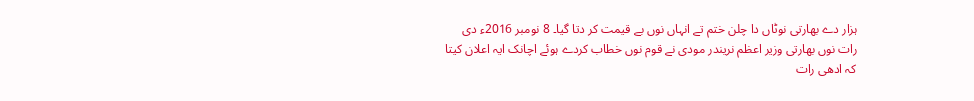ہزار دے بھارتی نوٹاں دا چلن ختم تے انہاں نوں بے قیمت کر دتا گیا۔ 8 نومبر 2016ء دی رات نوں بھارتی وزیر اعظم نریندر مودی نے قوم نوں خطاب کردے ہوئے اچانک ایہ اعلان کيتا کہ ادھی رات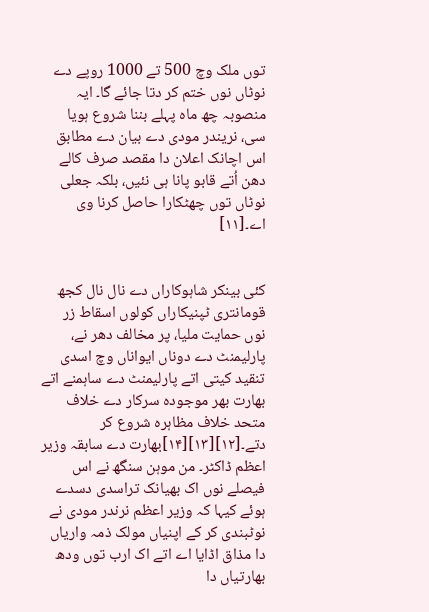توں ملک وچ 500 تے 1000 روپے دے نوٹاں نوں ختم کر دتا جائے گا۔ ایہ منصوبہ چھ ماہ پہلے بننا شروع ہويا سی، نریندر مودی دے بیان دے مطابق اس اچانک اعلان دا مقصد صرف کالے دھن اُتے قابو پانا ہی نئيں، بلکہ جعلی نوٹاں توں چھٹکارا حاصل کرنا وی اے۔[۱۱]


کئی بینکر شاہوکاراں دے نال نال کجھ قومانتری ٹپنیکاراں کولوں اسقاط زر نوں حمایت ملیا، پر مخالف دھر نے، پارلیمنٹ دے دوناں ایواناں وچ اسدی تنقید کیتی اتے پارلیمنٹ دے ساہمنے اتے بھارت بھر موجودہ سرکار دے خلاف متحد خلاف مظاہرہ شروع کر دتے۔[۱۲][۱۳][۱۴]بھارت دے سابقہ وزیر اعظم ڈاکٹر۔ من موہن سنگھ نے اس فیصلے نوں اک بھیانک تراسدی دسدے ہوئے کیہا کہ وزیر اعظم نرندر مودی نے نوٹبندی کر کے اپنیاں مولک ذمہ واریاں دا مذاق اڈایا اے اتے اک ارب توں ودھ بھارتیاں دا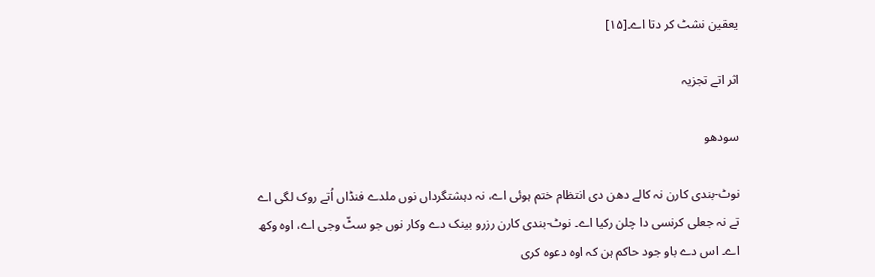یعقین نشٹ کر دتا اے۔[۱۵]

اثر اتے تجزیہ

سودھو

نوٹ-بندی کارن نہ کالے دھن دی انتظام ختم ہوئی اے، نہ دہشتگرداں نوں ملدے فنڈاں اُتے روک لگی اے تے نہ جعلی کرنسی دا چلن رکیا اے۔ نوٹ-بندی کارن رزرو بینک دے وکار نوں جو سٹّ وجی اے، اوہ وکھ اے۔ اس دے باو جود حاکم ہن کہ اوہ دعوہ کری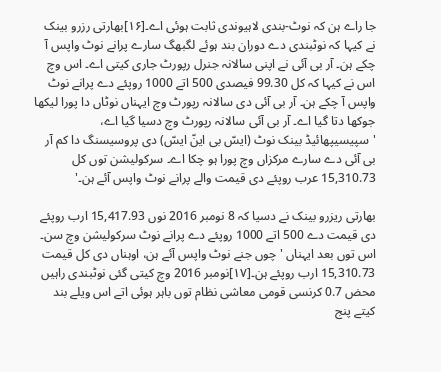جا راے ہن کہ نوٹ-بندی لاہیوندی ثابت ہوئی اے۔[۱۶]بھارتی رزرو بینک نے کیہا کہ نوٹبندی دے دوران بند ہوئے لگبھگ سارے پرانے نوٹ واپس آ چکے ہن۔ آر بی آئی نے اپنی سالانہ جنرل رپورٹ جاری کیتی اے۔ اس وچ اس نے کیہا کہ کل 99.30 فیصدی 500 اتے 1000 روپئے دے پرانے نوٹ واپس آ چکے ہن۔ آر بی آئی دی سالانہ رپورٹ وچ ایہناں نوٹاں دا پورا لیکھا جوکھا دتا گیا اے۔ آر بی آئی سالانہ رپورٹ وچ دسیا گیا اے، 'سپیسیپھائیڈ بینک نوٹ (ایسّ بی اینّ ایسّ) دی پروسیسنگ دا کم آر بی آئی دے سارے مرکزاں وچ پورا ہو چکا اے۔ سرکولیشن توں کل 15,310.73 عرب روپئے دی قیمت والے پرانے نوٹ واپس آئے ہن۔'

بھارتی ریزرو بینک نے دسیا کہ 8 نومبر 2016 نوں 15,417.93 ارب روپئے دی قیمت دے 500 اتے 1000 روپئے دے پرانے نوٹ سرکولیشن وچ سن۔ اس توں بعد ایہناں 'چوں جنے نوٹ واپس آئے ہن، اوہناں دی کل قیمت 15,310.73 ارب روپئے ہن۔[۱۷]نومبر 2016 وچ کیتی گئی نوٹبندی راہیں محض 0.7 کرنسی قومی معاشی نظام توں باہر ہوئی اتے اس ویلے بند کیتے پنج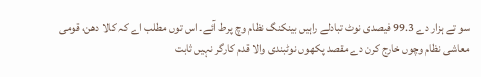سو تے ہزار دے 99.3 فیصدی نوٹ تبادلے راہیں بینکنگ نظام وچ پرط آئے۔ اس توں مطلب اے کہ کالا دھن، قومی معاشی نظام وچوں خارج کرن دے مقصد پکھوں نوٹبندی والا قدم کارگر نہیں ثابت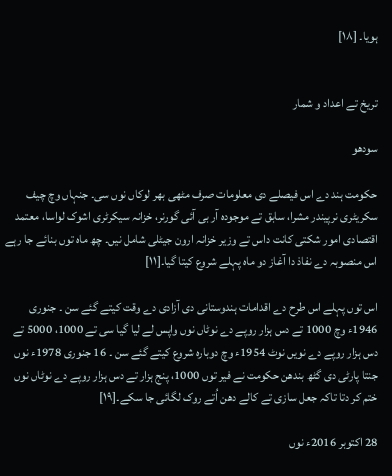ہویا۔ [۱۸]


تریخ تے اعداد و شمار

سودھو

حکومت ہند دے اس فیصلے دی معلومات صرف مٹھی بھر لوکاں نوں سی۔ جنہاں وچ چیف سکریٹری نرپیندر مشرا، سابق تے موجودہ آر بی آئی گورنر، خزانہ سیکرٹری اشوک لواسا، معتمد اقتصادی امور شكتی کانت داس تے وزیر خزانہ ارون جیٹلی شامل نيں۔ چھ ماہ توں بنائے جا رہے اس منصوبہ دے نفاذ دا آغاز دو ماہ پہلے شروع کيتا گیا۔[۱۱]

اس توں پہلے اس طرح دے اقدامات ہندوستانی دی آزادی دے وقت کیتے گئے سن ۔ جنوری 1946ء وچ 1000 تے دس ہزار روپے دے نوٹاں نوں واپس لے لیا گیا سی تے 1000، 5000 تے دس ہزار روپے دے نويں نوٹ 1954ء وچ دوبارہ شروع کیتے گئے سن ۔ 16 جنوری 1978ء نوں جنتا پارٹی دی گٹھ بندھن حکومت نے فیر توں 1000، پنج ہزار تے دس ہزار روپے دے نوٹاں نوں ختم کر دتا تاکہ جعل سازی تے کالے دھن اُتے روک لگائی جا سکے۔[۱۹]

28 اکتوبر 2016ء نوں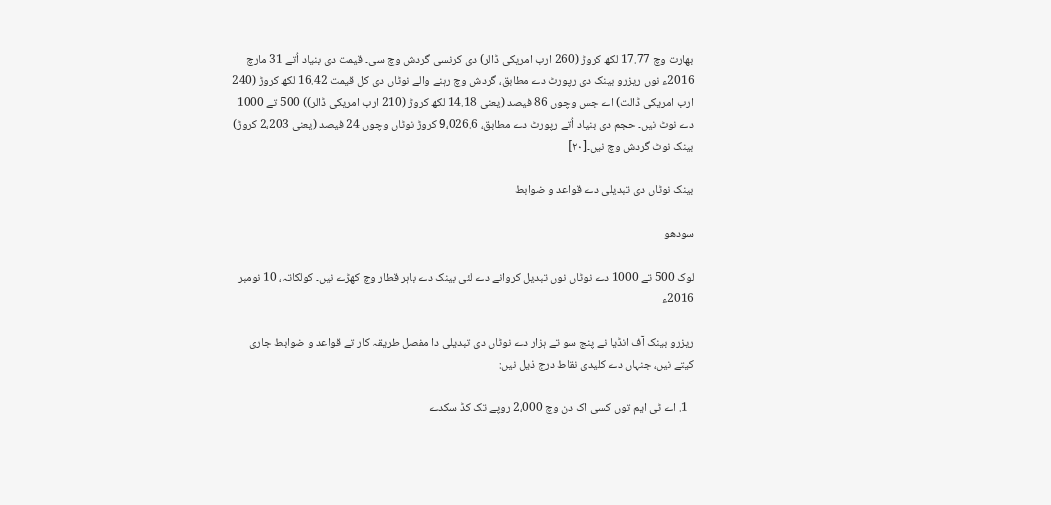بھارت وچ 17.77 لکھ کروڑ (260 ارب امریکی ڈالر) دی کرنسی گردش وچ سی۔ قیمت دی بنیاد اُتے 31 مارچ 2016ء نوں ریزرو بینک دی رپورٹ دے مطابق، گردش وچ رہنے والے نوٹاں دی کل قیمت 16.42 لکھ کروڑ (240 ارب امریکی ڈالت) اے جس وچوں 86 فیصد (یعنی 14.18 لکھ کروڑ (210 ارب امریکی ڈالر)) 500 تے 1000 دے نوٹ نيں۔ حجم دی بنیاد اُتے رپورٹ دے مطابق، 9،026.6 کروڑ نوٹاں وچوں 24 فیصد (یعنی 2،203 کروڑ) بینک نوٹ گردش وچ نيں۔[۲۰]

بینک نوٹاں دی تبدیلی دے قواعد و ضوابط

سودھو

لوک 500 تے 1000 دے نوٹاں نوں تبدیل کروانے دے لئی بینک دے باہر قطار وچ کھڑے نيں۔ کولکاتہ، 10 نومبر 2016ء

ریزرو بینک آف انڈیا نے پنج سو تے ہزار دے نوٹاں دی تبدیلی دا مفصل طریقہ کار تے قواعد و ضوابط جاری کیتے نيں، جنہاں دے کلیدی نقاط درج ذیل نيں:

  1. اے ٹی ایم توں کسی اک دن وچ 2،000 روپے تک کڈ سکدے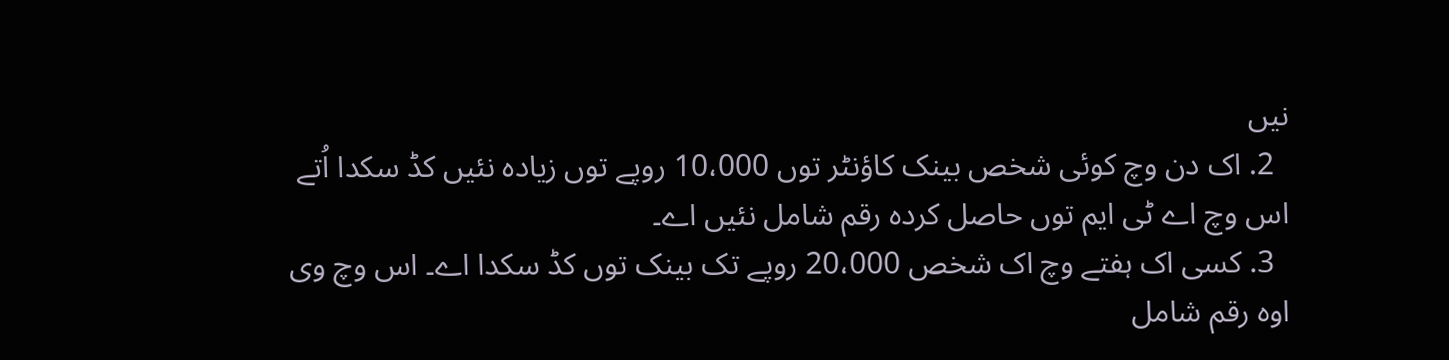نيں
  2. اک دن وچ کوئی شخص بینک کاؤنٹر توں 10،000 روپے توں زیادہ نئيں کڈ سکدا اُتے اس وچ اے ٹی ایم توں حاصل کردہ رقم شامل نئيں اے۔
  3. کسی اک ہفتے وچ اک شخص 20،000 روپے تک بینک توں کڈ سکدا اے۔ اس وچ وی اوہ رقم شامل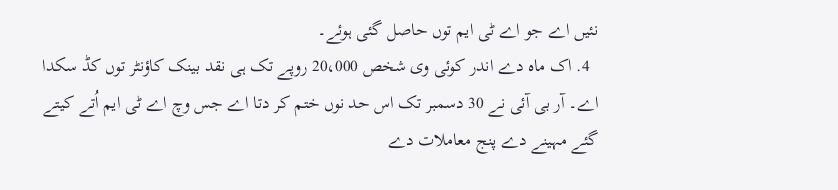نئيں اے جو اے ٹی ایم توں حاصل گئی ہوئے۔
  4. اک ماہ دے اندر کوئی وی شخص 20،000 روپے تک ہی نقد بینک کاؤنٹر توں کڈ سکدا اے۔ آر بی آئی نے 30 دسمبر تک اس حد نوں ختم کر دتا اے جس وچ اے ٹی ایم اُتے کیتے گئے مہینے دے پنج معاملات دے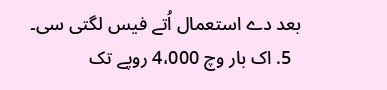بعد دے استعمال اُتے فیس لگتی سی۔
  5. اک بار وچ 4،000 روپے تک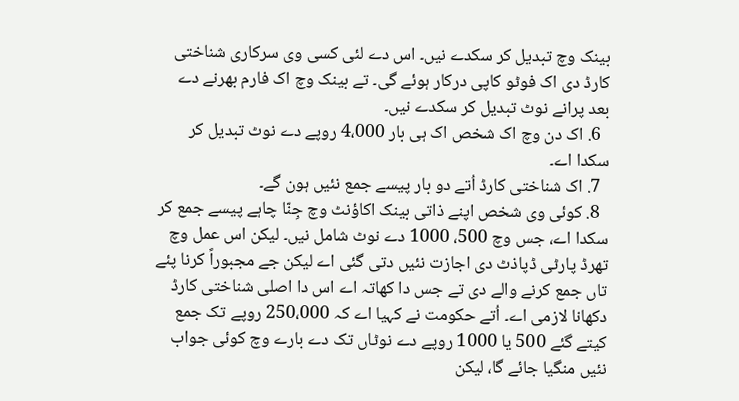بینک وچ تبدیل کر سکدے نيں۔ اس دے لئی کسی وی سرکاری شناختی کارڈ دی اک فوٹو کاپی درکار ہوئے گی۔ تے بینک وچ اک فارم بھرنے دے بعد پرانے نوٹ تبدیل کر سکدے نيں۔
  6. اک دن وچ اک شخص اک ہی بار 4،000 روپے دے نوٹ تبدیل کر سکدا اے۔
  7. اک شناختی کارڈ اُتے دو بار پیسے جمع نئيں ہون گے۔
  8. کوئی وی شخص اپنے ذاتی بینک اکاؤنٹ وچ جِنّا چاہے پیسے جمع کر سکدا اے، جس وچ 500، 1000 دے نوٹ شامل نيں۔ لیکن اس عمل وچ تھرڈ پارٹی ڈپاذٹ دی اجازت نئيں دتی گئی اے لیکن جے مجبوراً کرنا پئے تاں جمع کرنے والے دی تے جس دا کھاتہ اے اس دا اصلی شناختی کارڈ دکھانا لازمی اے۔ اُتے حکومت نے کہیا اے کہ 250،000 روپے تک جمع کیتے گئے 500 یا 1000 روپے دے نوٹاں تک دے بارے وچ کوئی جواب نئيں منگیا جائے گا، لیکن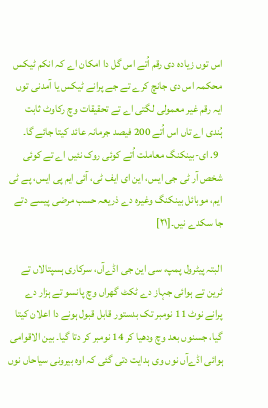اس توں زیادہ دی رقم اُتے اس گل دا امکان اے کہ انکم ٹیکس محکمہ اس دی جانچ کرے تے جے پرانے ٹیکس یا آمدنی توں ایہ رقم غیر معمولی لگتی اے تے تحقیقات وچ رکاوٹ ثابت ہُندی اے تاں اس اُتے 200 فیصد جرمانہ عائد کيتا جائے گا۔
  9. ای-بینکنگ معاملت اُتے کوئی روک نئيں اے تے کوئی شخص آر ٹی جی ایس، این ای ایف ٹی، آئی ایم پی ایس، پے ٹی ایم، موبائل بینکنگ وغیرہ دے ذریعہ حسب مرضی پیسے دتے جا سکدے نيں۔[۲۱]

البتہ پیٹرول پمپ، سی این جی اڈےآں، سرکاری ہسپتالاں تے ٹرین تے ہوائی جہاز دے ٹکٹ گھراں وچ پانسو تے ہزار دے پرانے نوٹ 11 نومبر تک بدستور قابل قبول ہونے دا اعلان کيتا گیا، جسنوں بعد وچ ودھیا کر 14 نومبر کر دتا گیا۔ بین الاقوامی ہوائی اڈےآں نوں وی ہدایت دتی گئی کہ اوہ بیرونی سیاحاں نوں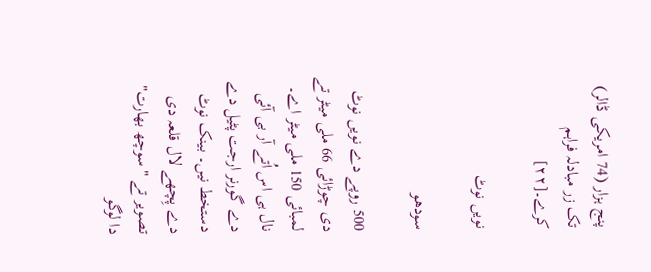پنج ہزار (74 امریکی ڈالر) تک زر مبادلہ فراہم کرے۔[۲۲]

نويں نوٹ

سودھو

500 روپے دے نويں نوٹ دی چوڑائی 66 ملی میٹر تے لمبائی 150 ملی میٹر اے۔ نال ہی اس اُتے آر بی آئی دے گورنر ارجت پٹیل دے دستخط نيں۔ بینک نوٹ دے پِچھے لال قلعہ دی تصویر تے "سوچھ بھارت" دا لوگو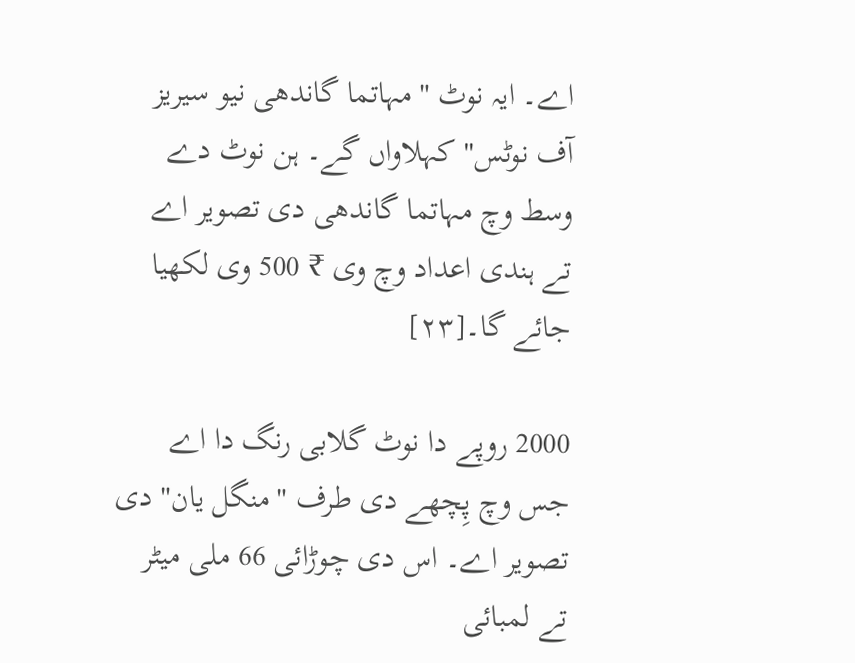اے۔ ایہ نوٹ "مہاتما گاندھی نیو سیریز آف نوٹس" کہلاواں گے۔ ہن نوٹ دے وسط وچ مہاتما گاندھی دی تصویر اے تے ہندی اعداد وچ وی ₹ 500 وی لکھیا جائے گا۔[۲۳]

2000 روپے دا نوٹ گلابی رنگ دا اے جس وچ پِچھے دی طرف "منگل یان" دی تصویر اے۔ اس دی چوڑائی 66 ملی میٹر تے لمبائی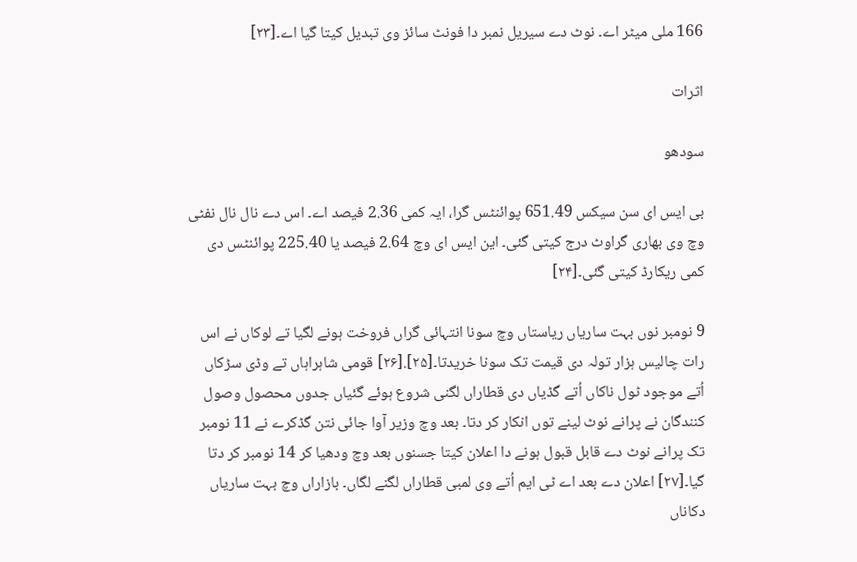166 ملی میٹر اے۔ نوٹ دے سیریل نمبر دا فونٹ سائز وی تبدیل کيتا گیا اے۔[۲۳]

اثرات

سودھو

بی ایس ای سن سیکس 651.49 پوائنٹس گرا، ایہ کمی 2.36 فیصد اے۔ اس دے نال نال نفٹی وچ وی بھاری گراوٹ درج کيتی گئی۔ این ایس ای وچ 2.64 فیصد یا 225.40 پوائنٹس دی کمی ریکارڈ کيتی گئی۔[۲۴]

9 نومبر نوں بہت ساریاں ریاستاں وچ سونا انتہائی گراں فروخت ہونے لگیا تے لوکاں نے اس رات چالیس ہزار تولہ دی قیمت تک سونا خریدتا۔[۲۵].[۲۶] قومی شاہراہاں تے وڈی سڑکاں اُتے موجود ٹول ناکاں اُتے گڈیاں دی قطاراں لگنی شروع ہوئے گئياں جدوں محصول وصول کنندگان نے پرانے نوٹ لینے توں انکار کر دتا۔ بعد وچ وزیر آوا جائی نتن گڈکرے نے 11 نومبر تک پرانے نوٹ دے قابل قبول ہونے دا اعلان کيتا جسنوں بعد وچ ودھیا کر 14 نومبر کر دتا گیا۔[۲۷] اعلان دے بعد اے ٹی ایم اُتے وی لمبی قطاراں لگنے لگاں۔ بازاراں وچ بہت ساریاں دکاناں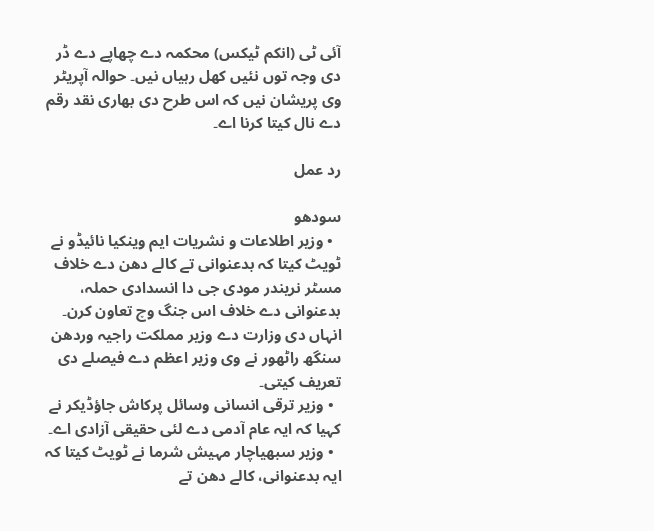آئی ٹی (انکم ٹیکس) محکمہ دے چھاپے دے ڈر دی وجہ توں نئيں کھل رہیاں نيں۔ حوالہ آپریٹر وی پریشان نيں کہ اس طرح دی بھاری نقد رقم دے نال کيتا کرنا اے۔

رد عمل

سودھو
  • وزیر اطلاعات و نشریات ایم وینکیا نائیڈو نے ٹویٹ کيتا کہ بدعنوانی تے کالے دھن دے خلاف مسٹر نریندر مودی جی دا انسدادی حملہ، بدعنوانی دے خلاف اس جنگ وچ تعاون کرن۔ انہاں دی وزارت دے وزیر مملکت راجیہ وردھن سنگھ راٹھور نے وی وزیر اعظم دے فیصلے دی تعریف کيتی۔
  • وزیر ترقی انسانی وسائل پرکاش جاؤڈیکر نے کہیا کہ ایہ عام آدمی دے لئی حقیقی آزادی اے۔
  • وزیر سبھیاچار مہیش شرما نے ٹویٹ کيتا کہ ایہ بدعنوانی، کالے دھن تے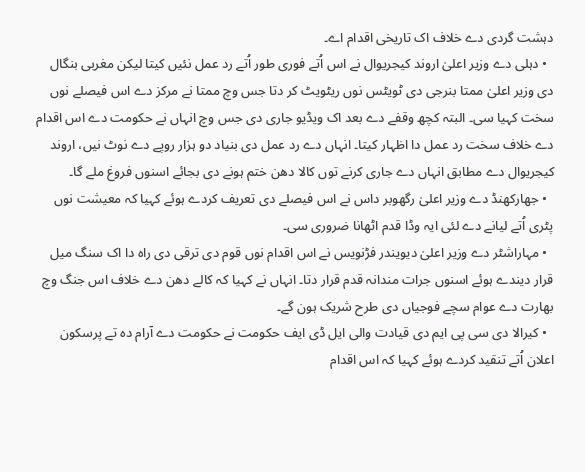دہشت گردی دے خلاف اک تاریخی اقدام اے۔
  • دہلی دے وزیر اعلیٰ اروند کیجریوال نے اس اُتے فوری طور اُتے رد عمل نئيں کيتا لیکن مغربی بنگال دی وزیر اعلیٰ ممتا بنرجی دی ٹویٹس نوں ریٹویٹ کر دتا جس وچ ممتا نے مرکز دے اس فیصلے نوں سخت کہیا سی۔ البتہ کچھ وقفے دے بعد اک ویڈیو جاری دی جس وچ انہاں نے حکومت دے اس اقدام دے خلاف سخت رد عمل دا اظہار کيتا۔ انہاں دے رد عمل دی بنیاد دو ہزار روپے دے نوٹ نيں، اروند کیجریوال دے مطابق انہاں دے جاری کرنے توں کالا دھن ختم ہونے دی بجائے اسنوں فروغ ملے گا۔
  • جھارکھنڈ دے وزیر اعلیٰ رگھوبر داس نے اس فیصلے دی تعریف کردے ہوئے کہیا کہ معیشت نوں پٹری اُتے لیانے دے لئی ایہ وڈا قدم اٹھانا ضروری سی۔
  • مہاراشٹر دے وزیر اعلیٰ دیویندر فڑنویس نے اس اقدام نوں قوم دی ترقی دی راہ دا اک سنگ میل قرار دیندے ہوئے اسنوں جرات مندانہ قدم قرار دتا۔ انہاں نے کہیا کہ کالے دھن دے خلاف اس جنگ وچ بھارت دے عوام سچے فوجیاں دی طرح شریک ہون گے۔
  • کیرالا دی سی پی ایم دی قیادت والی ایل ڈی ایف حکومت نے حکومت دے آرام دہ تے پرسکون اعلان اُتے تنقید کردے ہوئے کہیا کہ اس اقدام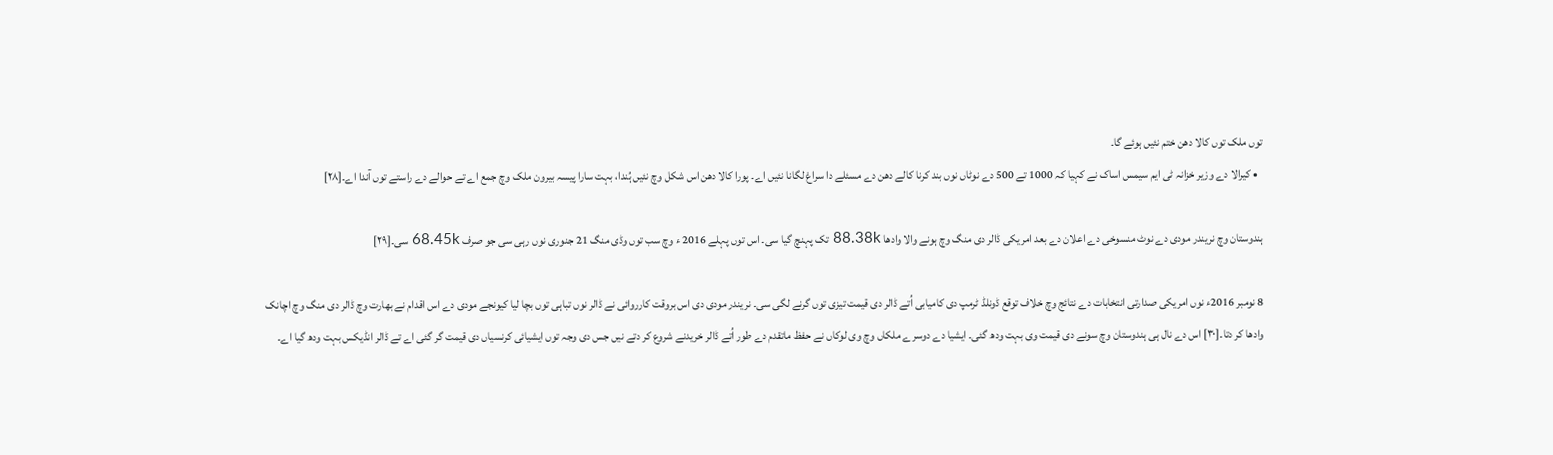توں ملک توں کالا دھن ختم نئيں ہوئے گا۔
  • کیرالا دے وزیر خزانہ ٹی ایم سیمس اساک نے کہیا کہ 1000 تے 500 دے نوٹاں نوں بند کرنا کالے دھن دے مسئلے دا سراغ لگانا نئيں اے۔ پورا کالا دھن اس شکل وچ نئيں ہُندا، بہت سارا پیسہ بیرون ملک وچ جمع اے تے حوالے دے راستے توں آندا اے۔[۲۸]

ہندوستان وچ نریندر مودی دے نوٹ منسوخی دے اعلان دے بعد امریکی ڈالر دی منگ وچ ہونے والا وادھا 88.38k تک پہنچ گیا سی۔ اس توں پہلے 2016 ء وچ سب توں وڈی منگ 21 جنوری نوں رہی سی جو صرف 68.45k سی۔[۲۹]

8 نومبر 2016ء نوں امریکی صدارتی انتخابات دے نتائج وچ خلاف توقع ڈونلڈ ٹرمپ دی کامیابی اُتے ڈالر دی قیمت تیزی توں گرنے لگی سی۔ نریندر مودی دی اس بروقت کارروائی نے ڈالر نوں تباہی توں بچا لیا کیونجے مودی دے اس اقدام نے بھارت وچ ڈالر دی منگ وچ اچانک وادھا کر دتا۔[۳۰] اس دے نال ہی ہندوستان وچ سونے دی قیمت وی بہت ودھ گئی۔ ایشیا دے دوسرے ملکاں وچ وی لوکاں نے حفظ ماتقدم دے طور اُتے ڈالر خریدنے شروع کر دتے نيں جس دی وجہ توں ایشیائی کرنسیاں دی قیمت گر گئی اے تے ڈالر انڈیکس بہت ودھ گیا اے۔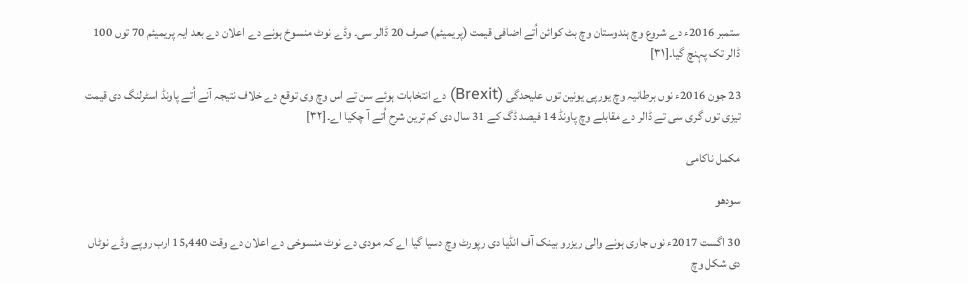ستمبر 2016ء دے شروع وچ ہندوستان وچ بٹ کوائن اُتے اضافی قیمت (پریمیئم) صرف 20 ڈالر سی۔ وڈے نوٹ منسوخ ہونے دے اعلان دے بعد ایہ پریمیئم 70 توں 100 ڈالر تک پہنچ گیا۔[۳۱]

23 جون 2016ء نوں برطانیہ وچ یورپی یونین توں علیحدگی (Brexit) دے انتخابات ہوئے سن تے اس وچ وی توقع دے خلاف نتیجہ آنے اُتے پاونڈ اسٹرلنگ دی قیمت تیزی توں گری سی تے ڈالر دے مقابلے وچ پاونڈ 14 فیصد ڈگ کے 31 سال دی کم ترین شرح اُتے آ چکيا اے۔[۳۲]

مکمل ناکامی

سودھو

30 اگست 2017ء نوں جاری ہونے والی ریزرو بینک آف انڈیا دی رپورٹ وچ دسیا گیا اے کہ مودی دے نوٹ منسوخی دے اعلان دے وقت 15,440 ارب روپے وڈے نوٹاں دی شکل وچ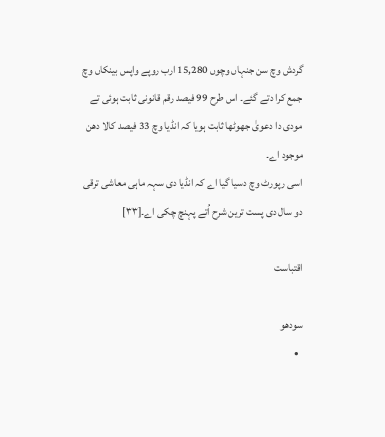گردش وچ سن جنہاں وچوں 15,280 ارب روپے واپس بینکاں وچ جمع کرا دتے گئے۔ اس طرح 99 فیصد رقم قانونی ثابت ہوئی تے مودی دا دعویٰ جھوٹھا ثابت ہويا کہ انڈیا وچ 33 فیصد کالا دھن موجود اے۔
اسی رپورٹ وچ دسیا گیا اے کہ انڈیا دی سہہ ماہی معاشی ترقی دو سال دی پست ترین شرح اُتے پہنچ چکی اے۔[۳۳]

اقتباست

سودھو
  •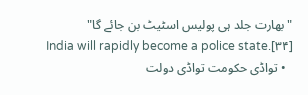"بھارت جلد ہی پولیس اسٹیٹ بن جائے گا"
India will rapidly become a police state.[۳۴]
  • تواڈی حکومت تواڈی دولت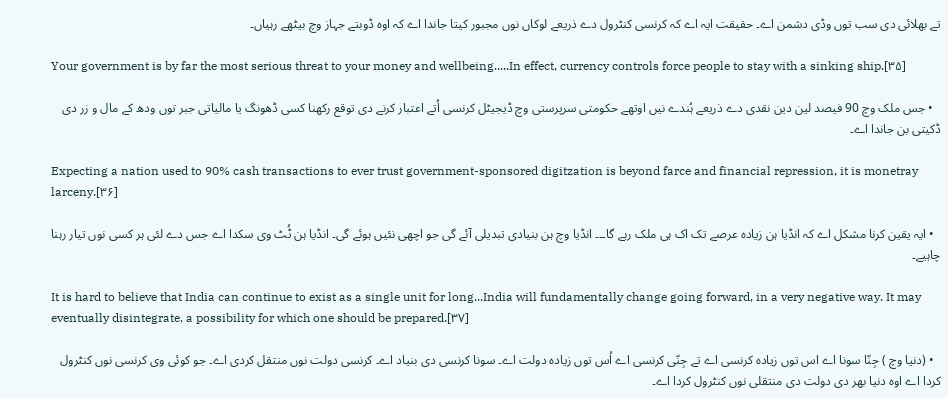تے بھلائی دی سب توں وڈی دشمن اے۔ حقیقت ایہ اے کہ کرنسی کنٹرول دے ذریعے لوکاں نوں مجبور کيتا جاندا اے کہ اوہ ڈوبتے جہاز وچ بیٹھے رہیاں۔

Your government is by far the most serious threat to your money and wellbeing.....In effect, currency controls force people to stay with a sinking ship.[۳۵]

  • جس ملک وچ 90 فیصد لین دین نقدی دے ذریعے ہُندے نيں اوتھے حکومتی سرپرستی وچ ڈیجیٹل کرنسی اُتے اعتبار کرنے دی توقع رکھنا کسی ڈھونگ یا مالیاتی جبر توں ودھ کے مال و زر دی ڈکيتی بن جاندا اے۔

Expecting a nation used to 90% cash transactions to ever trust government-sponsored digitzation is beyond farce and financial repression, it is monetray larceny.[۳۶]

  • ایہ یقین کرنا مشکل اے کہ انڈیا ہن زیادہ عرصے تک اک ہی ملک رہے گا۔۔۔ انڈیا وچ ہن بنیادی تبدیلی آئے گی جو اچھی نئيں ہوئے گی۔ انڈیا ہن ٹُٹ وی سکدا اے جس دے لئی ہر کسی نوں تیار رہنا چاہیے۔

It is hard to believe that India can continue to exist as a single unit for long...India will fundamentally change going forward, in a very negative way. It may eventually disintegrate, a possibility for which one should be prepared.[۳۷]

  • (دنیا وچ ) جِنّا سونا اے اس توں زیادہ کرنسی اے تے جِنّی کرنسی اے اُس توں زیادہ دولت اے۔ سونا کرنسی دی بنیاد اے۔ کرنسی دولت نوں منتقل کردی اے۔ جو کوئی وی کرنسی نوں کنٹرول کردا اے اوہ دنیا بھر دی دولت دی منتقلی نوں کنٹرول کردا اے۔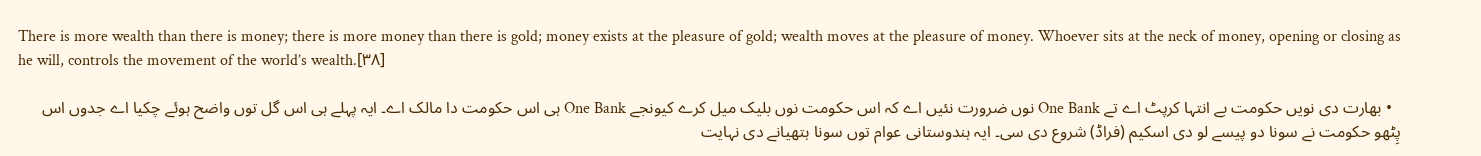There is more wealth than there is money; there is more money than there is gold; money exists at the pleasure of gold; wealth moves at the pleasure of money. Whoever sits at the neck of money, opening or closing as he will, controls the movement of the world’s wealth.[۳۸]

  • بھارت دی نويں حکومت بے انتہا کرپٹ اے تے One Bank نوں ضرورت نئيں اے کہ اس حکومت نوں بلیک میل کرے کیونجے One Bank ہی اس حکومت دا مالک اے۔ ایہ پہلے ہی اس گل توں واضح ہوئے چکيا اے جدوں اس پِٹھو حکومت نے سونا دو پیسے لو دی اسکیم (فراڈ) شروع دی سی۔ ایہ ہندوستانی عوام توں سونا ہتھیانے دی نہایت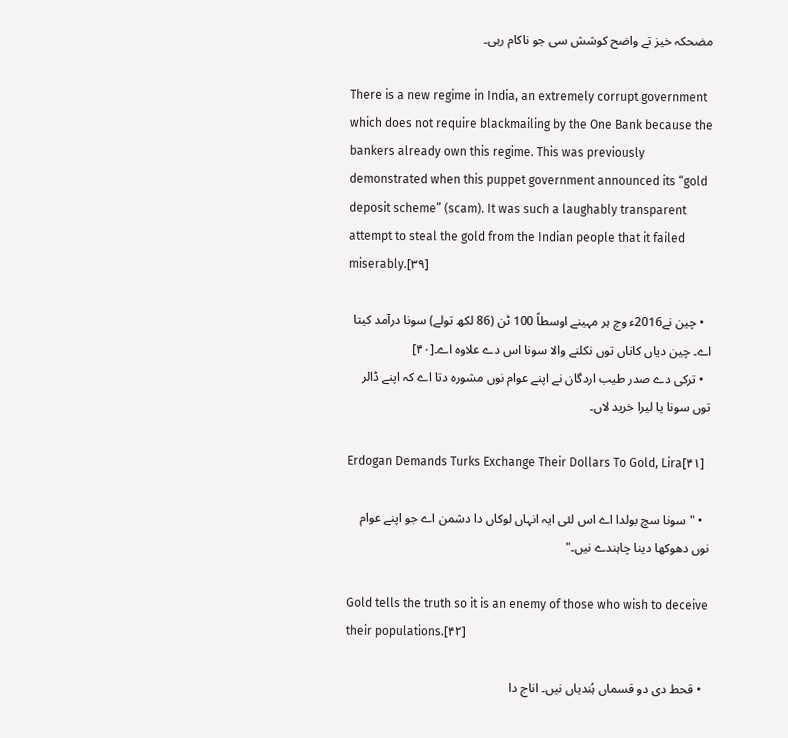مضحکہ خیز تے واضح کوشش سی جو ناکام رہی۔

There is a new regime in India, an extremely corrupt government which does not require blackmailing by the One Bank because the bankers already own this regime. This was previously demonstrated when this puppet government announced its “gold deposit scheme” (scam). It was such a laughably transparent attempt to steal the gold from the Indian people that it failed miserably.[۳۹]

  • چین نے2016ء وچ ہر مہینے اوسطاً 100 ٹن (86 لکھ تولے) سونا درآمد کيتا اے۔ چین دیاں کاناں توں نکلنے والا سونا اس دے علاوہ اے۔[۴۰]
  • ترکی دے صدر طیب اردگان نے اپنے عوام نوں مشورہ دتا اے کہ اپنے ڈالر توں سونا یا لیرا خرید لاں۔

Erdogan Demands Turks Exchange Their Dollars To Gold, Lira[۴۱]

  • "سونا سچ بولدا اے اس لئی ایہ انہاں لوکاں دا دشمن اے جو اپنے عوام نوں دھوکھا دینا چاہندے نيں۔"

Gold tells the truth so it is an enemy of those who wish to deceive their populations.[۴۲]

  • قحط دی دو قسماں ہُندیاں نيں۔ اناج دا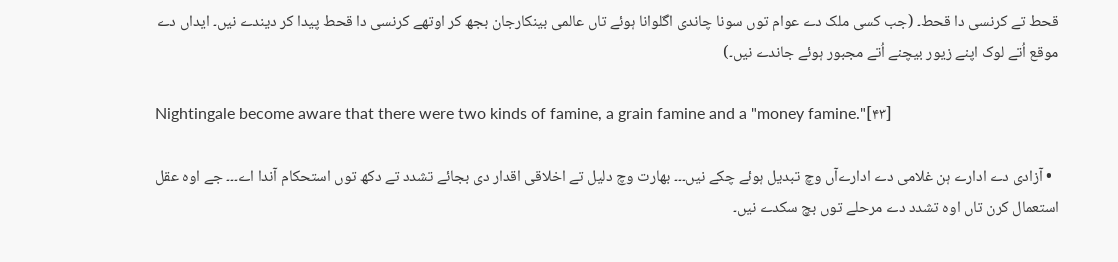قحط تے کرنسی دا قحط۔ (جب کسی ملک دے عوام توں سونا چاندی اگلوانا ہوئے تاں عالمی بینکارجان بجھ کر اوتھے کرنسی دا قحط پیدا کر دیندے نيں۔ ایداں دے موقع اُتے لوک اپنے زیور بیچنے اُتے مجبور ہوئے جاندے نيں۔)

Nightingale become aware that there were two kinds of famine, a grain famine and a "money famine."[۴۳]

  • آزادی دے ادارے ہن غلامی دے ادارےآں وچ تبدیل ہوئے چکے نيں۔۔۔ بھارت وچ دلیل تے اخلاقی اقدار دی بجائے تشدد تے دکھ توں استحکام آندا اے۔۔۔ جے اوہ عقل استعمال کرن تاں اوہ تشدد دے مرحلے توں بچ سکدے نيں۔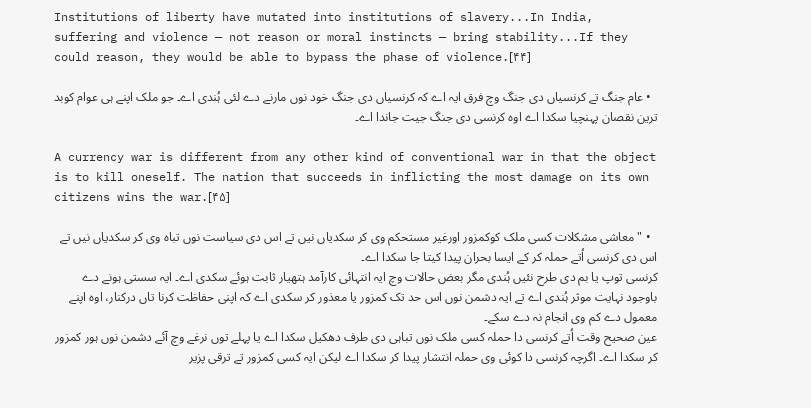Institutions of liberty have mutated into institutions of slavery...In India, suffering and violence — not reason or moral instincts — bring stability...If they could reason, they would be able to bypass the phase of violence.[۴۴]

  • عام جنگ تے کرنسیاں دی جنگ وچ فرق ایہ اے کہ کرنسیاں دی جنگ خود نوں مارنے دے لئی ہُندی اے۔ جو ملک اپنے ہی عوام کوبد ترین نقصان پہنچیا سکدا اے اوہ کرنسی دی جنگ جیت جاندا اے۔

A currency war is different from any other kind of conventional war in that the object is to kill oneself. The nation that succeeds in inflicting the most damage on its own citizens wins the war.[۴۵]

  • "معاشی مشکلات کسی ملک کوکمزور اورغیر مستحکم وی کر سکدیاں نيں تے اس دی سیاست نوں تباہ وی کر سکدیاں نيں تے اس دی کرنسی اُتے حملہ کر کے ایسا بحران پیدا کيتا جا سکدا اے۔
کرنسی توپ یا بم دی طرح نئيں ہُندی مگر بعض حالات وچ ایہ انتہائی کارآمد ہتھیار ثابت ہوئے سکدی اے۔ ایہ سستی ہونے دے باوجود نہایت موثر ہُندی اے تے ایہ دشمن نوں اس حد تک کمزور یا معذور کر سکدی اے کہ اپنی حفاظت کرنا تاں درکنار، اوہ اپنے معمول دے کم وی انجام نہ دے سکے۔
عین صحیح وقت اُتے کرنسی دا حملہ کسی ملک نوں تباہی دی طرف دھکیل سکدا اے یا پہلے توں نرغے وچ آئے دشمن نوں ہور کمزور کر سکدا اے۔ اگرچہ کرنسی دا کوئی وی حملہ انتشار پیدا کر سکدا اے لیکن ایہ کسی کمزور تے ترقی پزیر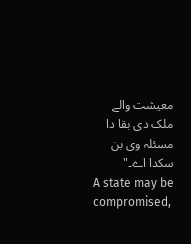معیشت والے ملک دی بقا دا مسئلہ وی بن سکدا اے۔"
A state may be compromised,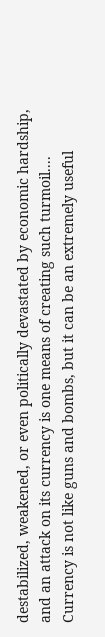destabilized, weakened, or even politically devastated by economic hardship, and an attack on its currency is one means of creating such turmoil....
Currency is not like guns and bombs, but it can be an extremely useful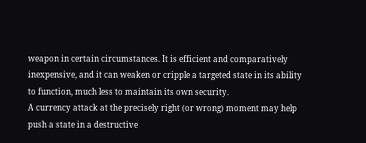weapon in certain circumstances. It is efficient and comparatively inexpensive, and it can weaken or cripple a targeted state in its ability to function, much less to maintain its own security.
A currency attack at the precisely right (or wrong) moment may help push a state in a destructive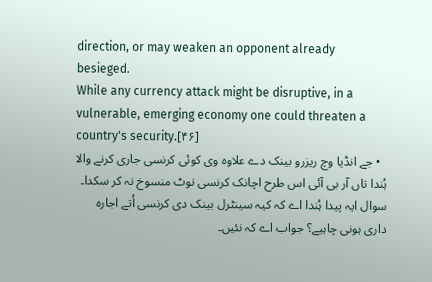direction, or may weaken an opponent already besieged.
While any currency attack might be disruptive, in a vulnerable, emerging economy one could threaten a country's security.[۴۶]
  • جے انڈیا وچ ریزرو بینک دے علاوہ وی کوئی کرنسی جاری کرنے والا ہُندا تاں آر بی آئی اس طرح اچانک کرنسی نوٹ منسوخ نہ کر سکدا۔ سوال ایہ پیدا ہُندا اے کہ کیہ سینٹرل بینک دی کرنسی اُتے اجارہ داری ہونی چاہیے؟ جواب اے کہ نئيں۔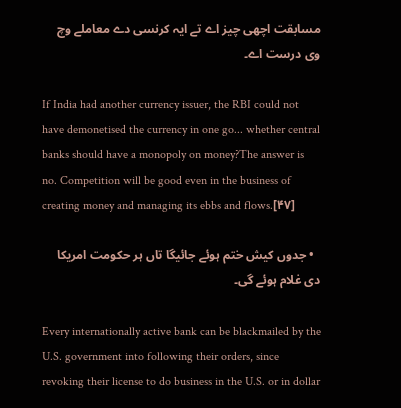مسابقت اچھی چیز اے تے ایہ کرنسی دے معاملے وچ وی درست اے۔

If India had another currency issuer, the RBI could not have demonetised the currency in one go... whether central banks should have a monopoly on money?The answer is no. Competition will be good even in the business of creating money and managing its ebbs and flows.[۴۷]

  • جدوں کیش ختم ہوئے جائیگا تاں ہر حکومت امریکا دی غلام ہوئے گی۔

Every internationally active bank can be blackmailed by the U.S. government into following their orders, since revoking their license to do business in the U.S. or in dollar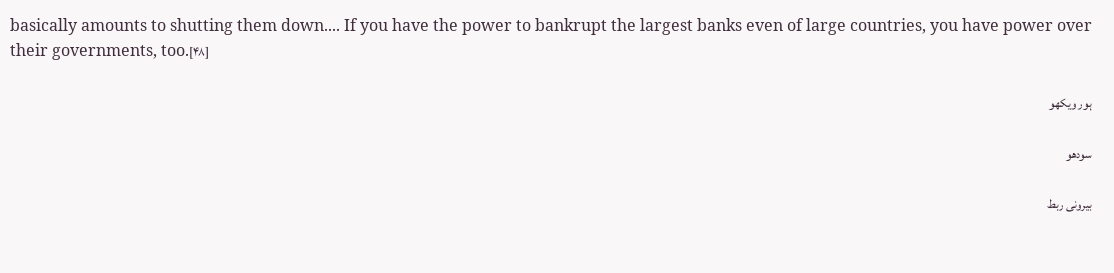basically amounts to shutting them down.... If you have the power to bankrupt the largest banks even of large countries, you have power over their governments, too.[۴۸]

ہور ویکھو

سودھو

بیرونی ربط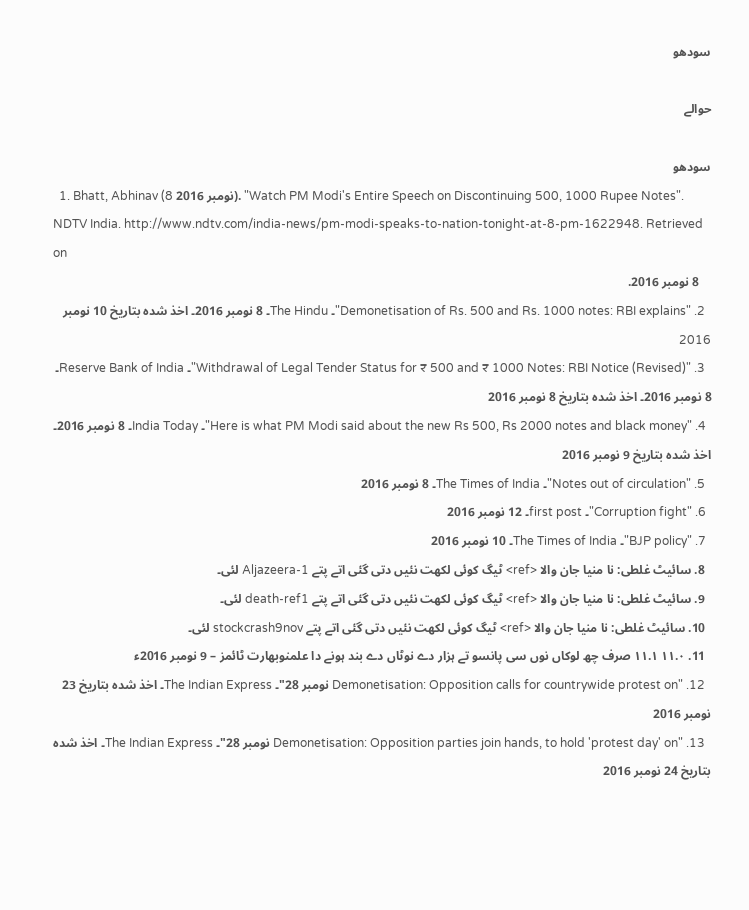سودھو

حوالے

سودھو
  1. Bhatt, Abhinav (8 نومبر 2016). "Watch PM Modi's Entire Speech on Discontinuing 500, 1000 Rupee Notes". NDTV India. http://www.ndtv.com/india-news/pm-modi-speaks-to-nation-tonight-at-8-pm-1622948. Retrieved on
    8 نومبر 2016.
  2. "Demonetisation of Rs. 500 and Rs. 1000 notes: RBI explains"۔ The Hindu۔ 8 نومبر 2016۔ اخذ شدہ بتاریخ 10 نومبر 2016
  3. "Withdrawal of Legal Tender Status for ₹ 500 and ₹ 1000 Notes: RBI Notice (Revised)"۔ Reserve Bank of India۔ 8 نومبر 2016۔ اخذ شدہ بتاریخ 8 نومبر 2016
  4. "Here is what PM Modi said about the new Rs 500, Rs 2000 notes and black money"۔ India Today۔ 8 نومبر 2016۔ اخذ شدہ بتاریخ 9 نومبر 2016
  5. "Notes out of circulation"۔ The Times of India۔ 8 نومبر 2016
  6. "Corruption fight"۔ first post۔ 12 نومبر 2016
  7. "BJP policy"۔ The Times of India۔ 10 نومبر 2016
  8. سائیٹ غلطی: نا منیا جان والا <ref> ٹیگ کوئی لکھت نئیں دتی گئی اتے پتے Aljazeera-1 لئی۔
  9. سائیٹ غلطی: نا منیا جان والا <ref> ٹیگ کوئی لکھت نئیں دتی گئی اتے پتے death-ref1 لئی۔
  10. سائیٹ غلطی: نا منیا جان والا <ref> ٹیگ کوئی لکھت نئیں دتی گئی اتے پتے stockcrash9nov لئی۔
  11. ۱۱.۰ ۱۱.۱ صرف چھ لوکاں نوں سی پانسو تے ہزار دے نوٹاں دے بند ہونے دا علمنوبھارت ٹائمز – 9 نومبر 2016ء
  12. "Demonetisation: Opposition calls for countrywide protest on نومبر 28"۔ The Indian Express۔ اخذ شدہ بتاریخ 23 نومبر 2016
  13. "Demonetisation: Opposition parties join hands, to hold 'protest day' on نومبر 28"۔ The Indian Express۔ اخذ شدہ بتاریخ 24 نومبر 2016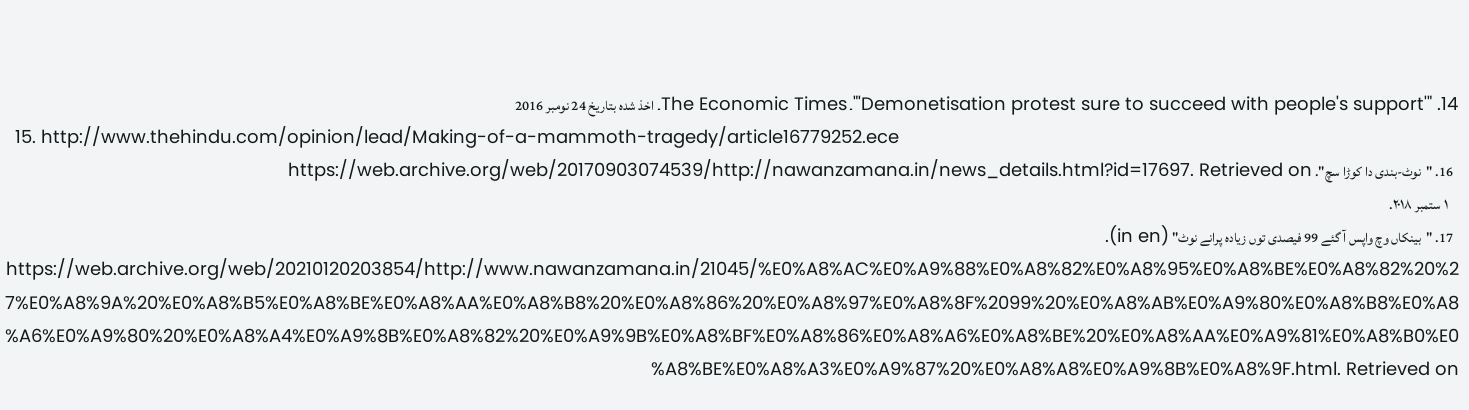14. "'Demonetisation protest sure to succeed with people's support'"۔ The Economic Times۔ اخذ شدہ بتاریخ 24 نومبر 2016
  15. http://www.thehindu.com/opinion/lead/Making-of-a-mammoth-tragedy/article16779252.ece
  16. "نوٹ-بندی دا کوڑا سچ". https://web.archive.org/web/20170903074539/http://nawanzamana.in/news_details.html?id=17697. Retrieved on
    ۱ ستمبر ۲۰۱۸.
  17. "بینکاں وچ واپس آ گئے 99 فیصدی توں زیادہ پرانے نوٹ" (in en). https://web.archive.org/web/20210120203854/http://www.nawanzamana.in/21045/%E0%A8%AC%E0%A9%88%E0%A8%82%E0%A8%95%E0%A8%BE%E0%A8%82%20%27%E0%A8%9A%20%E0%A8%B5%E0%A8%BE%E0%A8%AA%E0%A8%B8%20%E0%A8%86%20%E0%A8%97%E0%A8%8F%2099%20%E0%A8%AB%E0%A9%80%E0%A8%B8%E0%A8%A6%E0%A9%80%20%E0%A8%A4%E0%A9%8B%E0%A8%82%20%E0%A9%9B%E0%A8%BF%E0%A8%86%E0%A8%A6%E0%A8%BE%20%E0%A8%AA%E0%A9%81%E0%A8%B0%E0%A8%BE%E0%A8%A3%E0%A9%87%20%E0%A8%A8%E0%A9%8B%E0%A8%9F.html. Retrieved on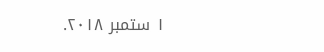۱ ستمبر ۲۰۱۸.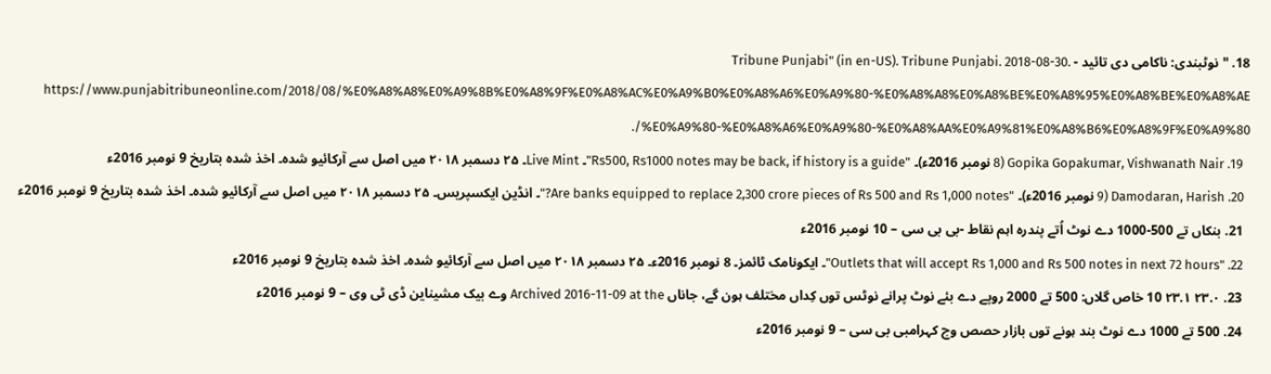18. "نوٹبندی: ناکامی دی تائید - Tribune Punjabi" (in en-US). Tribune Punjabi. 2018-08-30. https://www.punjabitribuneonline.com/2018/08/%E0%A8%A8%E0%A9%8B%E0%A8%9F%E0%A8%AC%E0%A9%B0%E0%A8%A6%E0%A9%80-%E0%A8%A8%E0%A8%BE%E0%A8%95%E0%A8%BE%E0%A8%AE%E0%A9%80-%E0%A8%A6%E0%A9%80-%E0%A8%AA%E0%A9%81%E0%A8%B6%E0%A8%9F%E0%A9%80/.
  19. Gopika Gopakumar, Vishwanath Nair (8 نومبر 2016ء)۔ "Rs500, Rs1000 notes may be back, if history is a guide"۔ Live Mint۔ ۲۵ دسمبر ۲۰۱۸ میں اصل سے آرکائیو شدہ۔ اخذ شدہ بتاریخ 9 نومبر 2016ء
  20. Damodaran, Harish (9 نومبر 2016ء)۔ "Are banks equipped to replace 2,300 crore pieces of Rs 500 and Rs 1,000 notes?"۔ انڈین ایکسپریس۔ ۲۵ دسمبر ۲۰۱۸ میں اصل سے آرکائیو شدہ۔ اخذ شدہ بتاریخ 9 نومبر 2016ء
  21. بنکاں تے 500-1000 دے نوٹ اُتے پندرہ اہم نقاط -بی بی سی – 10 نومبر 2016ء
  22. "Outlets that will accept Rs 1,000 and Rs 500 notes in next 72 hours"۔ ایکونامک ٹائمز۔ 8 نومبر 2016ء۔ ۲۵ دسمبر ۲۰۱۸ میں اصل سے آرکائیو شدہ۔ اخذ شدہ بتاریخ 9 نومبر 2016ء
  23. ۲۳.۰ ۲۳.۱ 10 خاص گلاں: 500 تے 2000 روپے دے بئے نوٹ پرانے نوٹس توں کِداں مختلف ہون گے، جاناں Archived 2016-11-09 at the وے بیک مشیناین ڈی ٹی وی – 9 نومبر 2016ء
  24. 500 تے 1000 دے نوٹ بند ہونے توں بازار حصص وچ کہرامبی بی سی – 9 نومبر 2016ء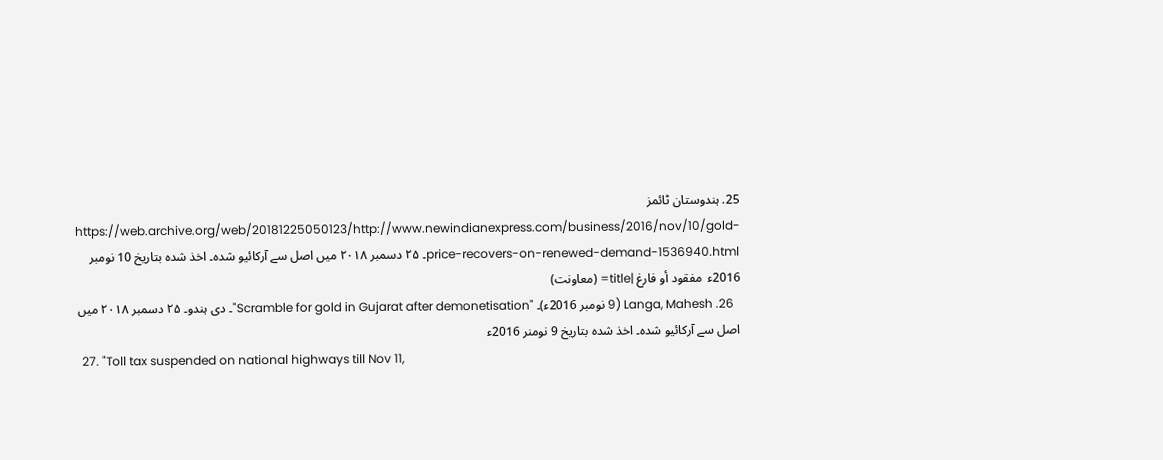25. ہندوستان ٹائمز https://web.archive.org/web/20181225050123/http://www.newindianexpress.com/business/2016/nov/10/gold-price-recovers-on-renewed-demand-1536940.html۔ ۲۵ دسمبر ۲۰۱۸ میں اصل سے آرکائیو شدہ۔ اخذ شدہ بتاریخ 10 نومبر 2016ء  مفقود أو فارغ |title= (معاونت)
  26. Langa, Mahesh (9 نومبر 2016ء)۔ "Scramble for gold in Gujarat after demonetisation"۔ دی ہندو۔ ۲۵ دسمبر ۲۰۱۸ میں اصل سے آرکائیو شدہ۔ اخذ شدہ بتاریخ 9 نومنر 2016ء
  27. "Toll tax suspended on national highways till Nov 11,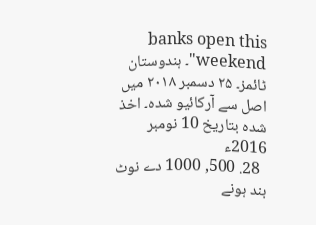banks open this weekend"۔ ہندوستان ٹائمز۔ ۲۵ دسمبر ۲۰۱۸ میں اصل سے آرکائیو شدہ۔ اخذ شدہ بتاریخ 10 نومبر 2016ء
  28. 500, 1000 دے نوٹ بند ہونے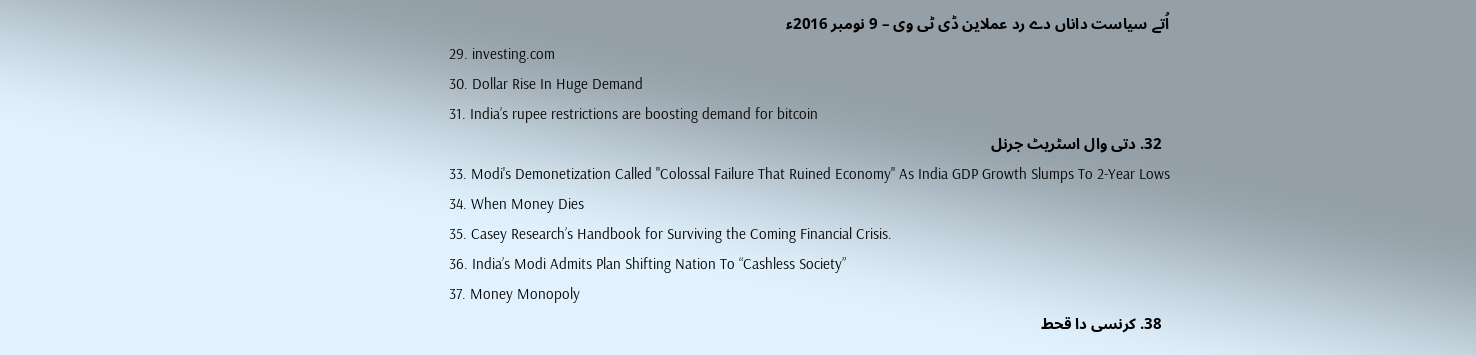اُتے سیاست داناں دے رد عملاین ڈی ٹی وی – 9 نومبر 2016ء
  29. investing.com
  30. Dollar Rise In Huge Demand
  31. India’s rupee restrictions are boosting demand for bitcoin
  32. دتی وال اسٹریٹ جرنل
  33. Modi's Demonetization Called "Colossal Failure That Ruined Economy" As India GDP Growth Slumps To 2-Year Lows
  34. When Money Dies
  35. Casey Research’s Handbook for Surviving the Coming Financial Crisis.
  36. India’s Modi Admits Plan Shifting Nation To “Cashless Society”
  37. Money Monopoly
  38. کرنسی دا قحط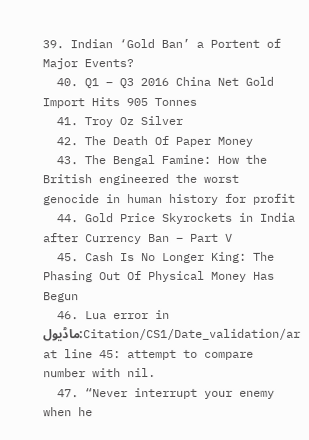39. Indian ‘Gold Ban’ a Portent of Major Events?
  40. Q1 – Q3 2016 China Net Gold Import Hits 905 Tonnes
  41. Troy Oz Silver
  42. The Death Of Paper Money
  43. The Bengal Famine: How the British engineered the worst genocide in human history for profit
  44. Gold Price Skyrockets in India after Currency Ban – Part V
  45. Cash Is No Longer King: The Phasing Out Of Physical Money Has Begun
  46. Lua error in ماڈیول:Citation/CS1/Date_validation/ar at line 45: attempt to compare number with nil.
  47. “Never interrupt your enemy when he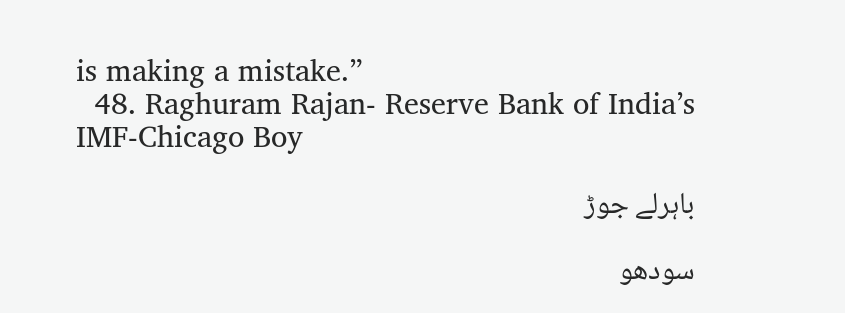is making a mistake.”
  48. Raghuram Rajan- Reserve Bank of India’s IMF-Chicago Boy

باہرلے جوڑ

سودھو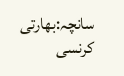سانچہ:بھارتی کرنسی